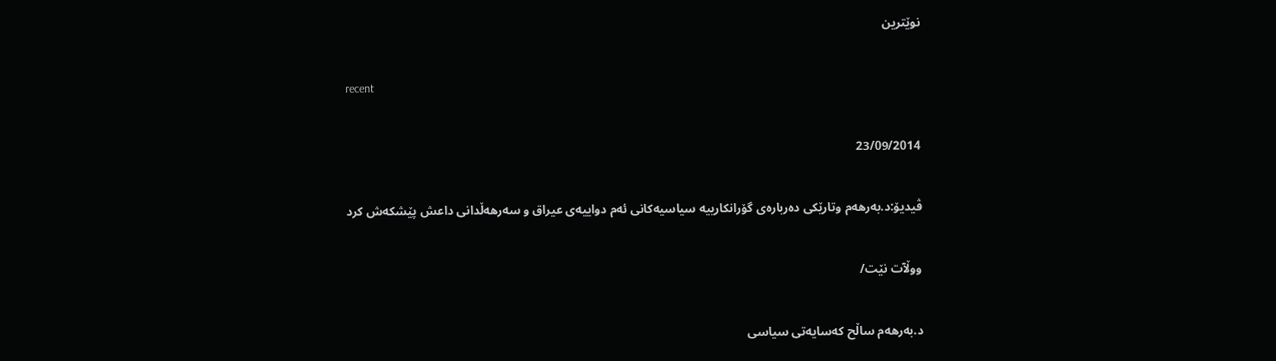نوێترین

recent

23/09/2014

ڤیدیۆ:د.به‌رهه‌م وتارێکی دەربارەی گۆرانکارییە سیاسیەکانی ئەم دواییەی عیراق و سەرهەڵدانی داعش پێشکەش کرد

ووڵآت نێت/

د.بەرهەم ساڵح کەسایەتی سیاسی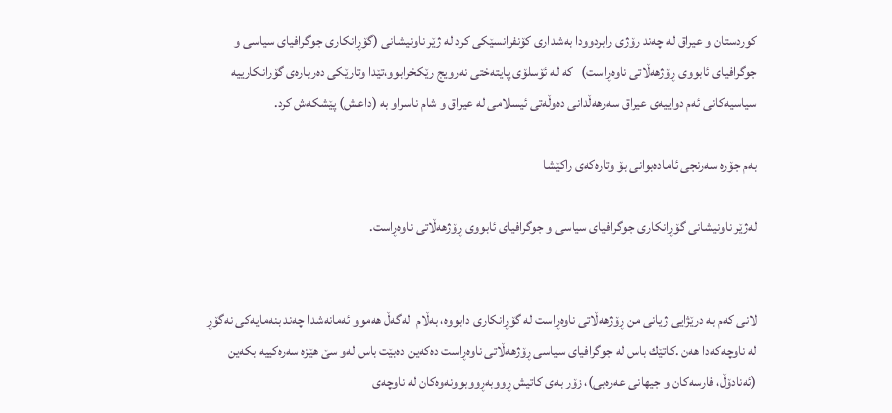کوردستان و عیراق لە چەند رۆژی رابردوودا بەشداری کۆنفرانسێکی کرد لە ژێر ناونیشانی (گۆڕانكاری جوگرافیای سیاسی و جوگرافیای ئابووی ڕۆژهه‌ڵاتی ناوه‌ڕاست)   کە لە ئۆسلۆی پایتەختی نەرویج رێکخرابوو،تێدا وتارێکی دەربارەی گۆرانکارییە سیاسیەکانی ئەم دواییەی عیراق سەرهەڵدانی دەوڵەتی ئیسلامی لە عیراق و شام ناسراو بە (داعش) پێشکەش کرد.

بەم جۆرە سەرنجی ئامادەبوانی بۆ وتارەکەی راکێشا

لەژێر ناونیشانی گۆڕانكاری جوگرافیای سیاسی و جوگرافیای ئابووی ڕۆژهه‌ڵاتی ناوه‌ڕاست.


لانی كه‌م به‌ درێژایی ژیانی من ڕۆژهه‌ڵاتی ناوه‌ڕاست له‌ گۆڕانكاری دابووه‌، به‌ڵام  له‌گه‌ڵ هه‌موو ئه‌مانه‌شدا چه‌ند بنه‌مایه‌كی نه‌گۆڕ له‌ ناوچه‌كه‌دا هه‌ن .كاتێك باس له‌ جوگرافیای سیاسی ڕۆژهه‌ڵاتی ناوه‌ڕاست ده‌كه‌ین ده‌بێت باس له‌و سێ هێزه‌ سه‌ره‌كییه‌ بكه‌ین (ئه‌نادۆڵ، فارسه‌كان و جیهانی عه‌ره‌بی)، زۆر به‌ی كاتیش ڕووبه‌ڕووبوونه‌وه‌كان له‌ ناوچه‌ی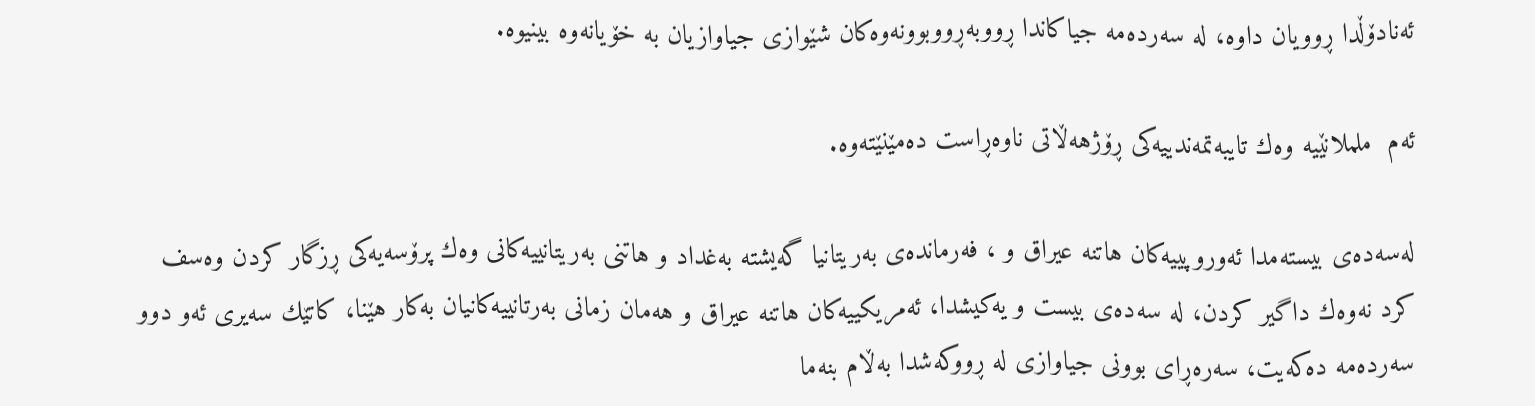ئه‌نادۆڵدا ڕوویان داوه‌، له‌ سه‌رده‌مه‌ جیاكاندا ڕووبه‌ڕووبوونه‌وه‌كان شێوازی جیاوازیان به‌ خۆیانه‌وه‌ بینیوه‌.

ئه‌م  ململانێیه‌ وه‌ك تایبه‌تمه‌ندییه‌كی ڕۆژهه‌ڵاتی ناوه‌ڕاست ده‌مێنێته‌وه‌.

له‌سه‌ده‌ی بیسته‌مدا ئه‌وروپییه‌كان هاتنه‌ عیراق و ، فه‌رمانده‌ی به‌ریتانیا گه‌یشته‌ به‌غداد و هاتنی به‌ریتانییه‌كانی وه‌ك پرۆسه‌یه‌كی ڕزگار كردن وه‌سف كرد نه‌وه‌ك داگیر كردن، له‌ سه‌ده‌ی بیست و یه‌كیشدا، ئه‌مریكییه‌كان هاتنه‌ عیراق و هه‌مان زمانی به‌رتانییه‌كانیان به‌كار هێنا، كاتێك سه‌یری ئه‌و دوو سه‌رده‌مه‌ ده‌كه‌یت، سه‌ره‌ڕای بوونی جیاوازی له‌ ڕووكه‌شدا به‌ڵام بنه‌ما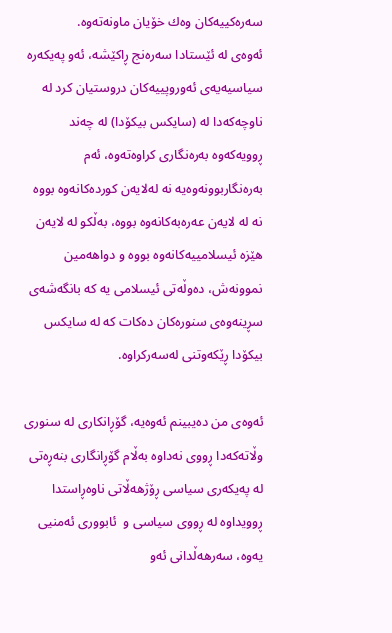سه‌ره‌كییه‌كان وه‌ك خۆیان ماونه‌ته‌وه‌.
ئه‌وه‌ی له‌ ئێستادا سه‌ره‌نج ڕاكێشه‌، ئه‌و په‌یكه‌ره‌ سیاسیه‌یه‌ی ئه‌وروپییه‌كان دروستیان كرد له‌ ناوچه‌كه‌دا له‌ (سایكس بیكۆدا) له‌ چه‌ند ڕوویه‌كه‌وه‌ به‌ره‌نگاری كراوه‌ته‌وه‌، ئه‌م به‌ره‌نگاربوونه‌وه‌یه‌ نه‌ له‌لایه‌ن كورده‌كانه‌وه‌ بووه‌ نه‌ له‌ لایه‌ن عه‌ره‌به‌كانه‌وه‌ بووه‌، به‌ڵكو له‌ لایه‌ن هێزه‌ ئیسلامییه‌كانه‌وه‌ بووه‌ و دواهه‌مین نموونه‌ش، ده‌وڵه‌تی ئیسلامی یه‌ كه‌ بانگه‌شه‌ی سڕینه‌وه‌ی سنوره‌كان ده‌كات كه‌ له‌ سایكس بیكۆدا ڕێكه‌وتنی له‌سه‌ركراوه‌.

ئه‌وه‌ی من ده‌یبینم ئه‌وه‌یه‌، گۆڕانكاری له‌ سنوری وڵاته‌كه‌دا ڕووی نه‌داوه‌ به‌ڵام گۆڕانگاری بنه‌ڕه‌تی له‌ په‌یكه‌ری سیاسی ڕۆژهه‌ڵاتی ناوه‌ڕاستدا ڕوویداوه‌ له‌ ڕووی سیاسی و  ئابووری ئه‌منیی یه‌وه‌، سه‌رهه‌ڵدانی ئه‌و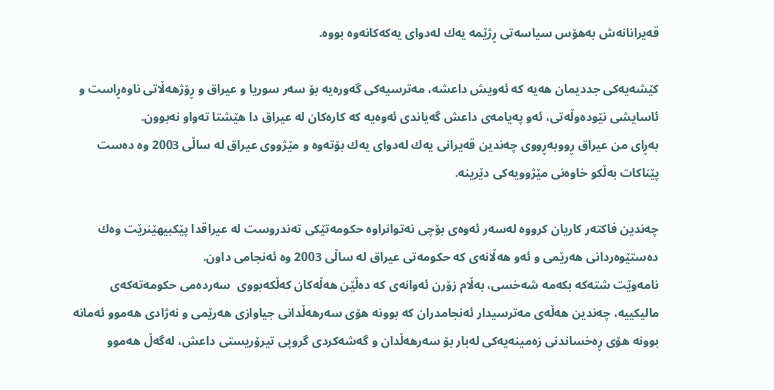قه‌یرانانه‌ش به‌هۆس سیاسه‌تی ڕژێمه‌ یه‌ك له‌دوای یه‌كه‌كانه‌وه‌ بووه‌.

كێشه‌یه‌كی جددیمان هه‌یه‌ كه‌ ئه‌ویش داعشه‌، مه‌ترسیه‌كی گه‌وره‌یه‌ بۆ سه‌ر سوریا و عیراق و ڕۆژهه‌ڵاتی ناوه‌ڕاست و ئاسایشی نێوده‌وڵه‌تی، ئه‌و په‌یامه‌ی داعش گه‌یاندی ئه‌وه‌یه‌ كه‌ كاره‌كان له‌ عیراق دا هێشتا ته‌واو نه‌بوون.
به‌ڕای من عیراق ڕووبه‌ڕووی چه‌ندین قه‌یرانی یه‌ك له‌دوای یه‌ك بۆته‌وه‌ و مێژووی عیراق له‌ ساڵی 2003 وه‌ ده‌ست پێناكات به‌ڵكو خاوه‌نی مێژوویه‌كی دێرینه‌.

چه‌ندین فاكته‌ر كاریان كرووه‌ له‌سه‌ر ئه‌وه‌ی بۆچی نه‌توانراوه‌ حكومه‌تێكی ته‌ندروست له‌ عیراقدا پێكبیهێنرێت وه‌ك ده‌ستێوه‌ردانی‌ هه‌رێمی و ئه‌و هه‌ڵانه‌ی كه‌ حكومه‌تی عیراق له‌ ساڵی 2003 وه‌ ئه‌نجامی داون.
نامه‌وێت شته‌كه‌ بكه‌مه‌ شه‌خسی، به‌ڵام زۆرن ئه‌وانه‌ی كه‌ ده‌ڵێن هه‌ڵه‌كان کەڵکەبووی  سه‌رده‌می حكومه‌ته‌كه‌ی مالیكییه‌، چه‌ندین هه‌ڵه‌ی مه‌ترسیدار ئه‌نجامدران كه‌ بوونه‌ هۆی سه‌رهه‌ڵدانی جیاوازی هه‌رێمی و نه‌ژادی هه‌موو ئه‌مانه‌ بوونه‌ هۆی ڕه‌خساندنی زه‌مینه‌یه‌كی له‌بار بۆ سه‌رهه‌ڵدان و گه‌شه‌كردی گروپی تیرۆریستی داعش، له‌گه‌ڵ هه‌موو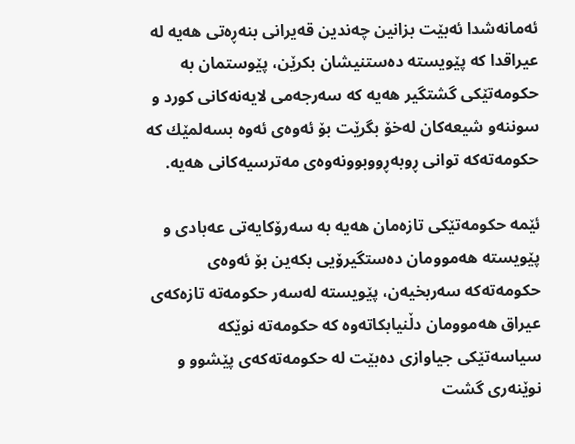ئه‌مانه‌شدا ئه‌بێت بزانین چه‌ندین قه‌یرانی بنه‌ڕه‌تی هه‌یه‌ له‌ عیراقدا كه‌ پێویسته‌ ده‌ستنیشان بكرێن، پێوستمان به‌ حكومه‌تێكی گشتگیر هه‌یه‌ كه‌ سه‌رجه‌می لایه‌نه‌كانی كورد و سوننه‌و شیعه‌كان له‌خۆ بگرێت بۆ ئه‌وه‌ی ئه‌وه‌ بسه‌لمێك كه‌ حكومه‌ته‌كه‌ توانی ڕوبه‌ڕووبوونه‌وه‌ی مه‌ترسیه‌كانی هه‌یه‌.

ئێمه‌ حكومه‌تێكی تازه‌مان هه‌یه‌ به‌ سه‌رۆكایه‌تی عه‌بادی و پێویسته‌ هه‌موومان ده‌ستگیرۆیی بكه‌ین بۆ ئه‌وه‌ی حكومه‌ته‌كه‌ سه‌ربخیه‌ن، پێویسته‌ له‌سه‌ر حكومه‌ته‌ تازه‌كه‌ی عیراق هه‌موومان دڵنیابكاته‌وه‌ كه‌ حكومه‌ته‌ نوێكه‌ سیاسه‌تێكی جیاوازی ده‌بێت له‌ حكومه‌ته‌كه‌ی پێشوو و  نوێنه‌ری‌ گشت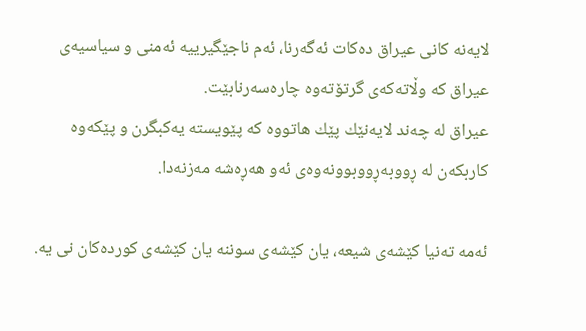لایه‌نه‌ كانی عیراق ده‌كات ئه‌گه‌رنا، ئه‌م ناجێگیرییه‌ ئه‌منی و سیاسیه‌ی عیراق كه‌ وڵاته‌كه‌ی گرتۆته‌وه‌ چاره‌سه‌رنابێت.
عیراق له‌ چه‌ند لایه‌نێك پێك هاتووه‌ كه‌ پێویسته‌ یه‌كبگرن و پێكه‌وه‌ كاربكه‌ن له‌ ڕووبه‌ڕووبوونه‌وه‌ی ئه‌و هه‌ڕه‌شه‌ مه‌زنه‌دا.

ئه‌مه‌ ته‌نیا كێشه‌ی شیعه‌، یان كێشه‌ی سوننه‌ یان كێشه‌ی كورده‌كان نی یه‌.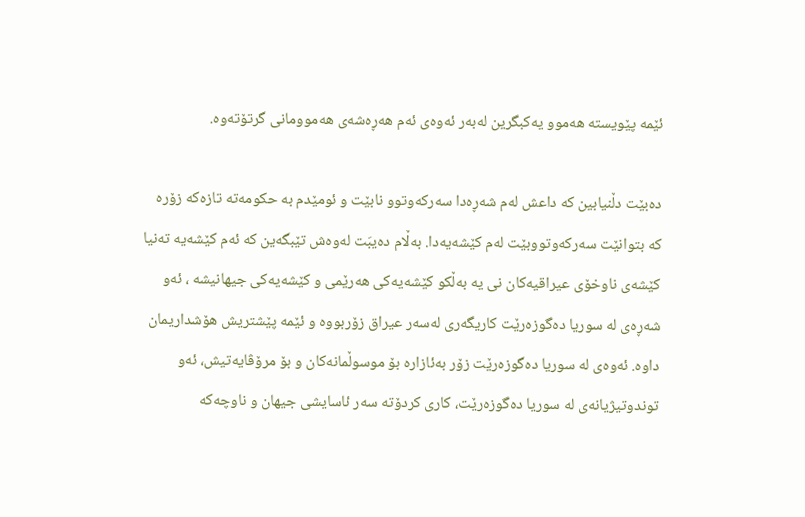ئێمه‌ پێویسته‌ هه‌موو یه‌كبگرین له‌به‌ر ئه‌وه‌ی ئه‌م هه‌ڕه‌شه‌ی هه‌موومانی گرتۆته‌وه‌.

ده‌بێت دڵنیابین كه‌ داعش له‌م شه‌ڕه‌دا سه‌ركه‌وتوو نابێت و ئومێدم به‌ حكومه‌ته‌ تازه‌كه‌ زۆره‌ كه‌ بتوانێت سه‌ركه‌وتووبێت له‌م كێشه‌یه‌دا. به‌ڵام ده‌یبَت له‌وه‌ش تێبگه‌ین كه‌ ئه‌م كێشه‌یه‌ ته‌نیا كێشه‌ی ناوخۆی عیراقیه‌كان نی یه‌ به‌ڵكو كێشه‌یه‌كی هه‌رێمی و كێشه‌یه‌كی جیهانیشه‌ ، ئه‌و شه‌ڕه‌ی له‌ سوریا ده‌گوزه‌رێت كاریگه‌ری له‌سه‌ر عیراق زۆربووه‌ و ئێمه‌ پێشتریش هۆشداریمان داوه‌. ئه‌وه‌ی له‌ سوریا ده‌گوزه‌رێت زۆر به‌ئازاره‌ بۆ موسوڵمانه‌كان و بۆ مرۆڤایه‌تیش، ئه‌و توندوتیژیانه‌ی له‌ سوریا ده‌گوزه‌رێت، كاری كردۆته‌ سه‌ر ئاسایشی جیهان و ناوچه‌كه‌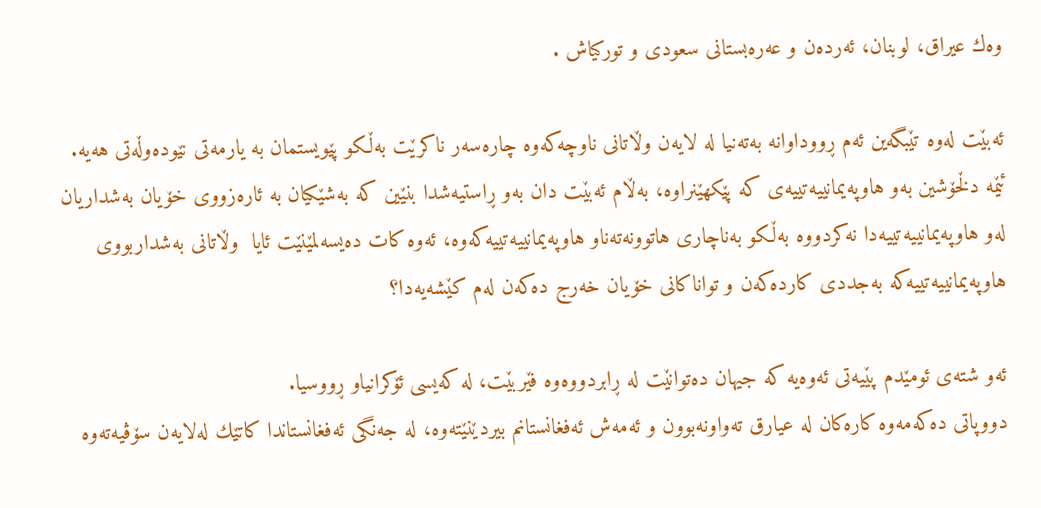وه‌ك عیراق، لوبنان، ئه‌رده‌ن و عه‌ره‌بستانی سعودی و توركیاش .

ئه‌بێت له‌وه‌ تێبگه‌ین ئه‌م ڕووداوانه‌ به‌ته‌نیا له‌ لایه‌ن وڵاتانی ناوچه‌كه‌وه‌ چاره‌سه‌ر ناكرێت به‌ڵكو پێویستمان به‌ یارمه‌تی نێوده‌وڵه‌تی هه‌یه‌.
ئێمه‌ دڵخۆشین به‌و هاوپه‌یمانییه‌تییه‌ی كه‌ پێكهێنراوه‌، به‌ڵام ئه‌بێت دان به‌و ڕاستیه‌شدا بنێین كه‌ به‌شێكیان به‌ ئاره‌زووی‌ خۆیان به‌شداریان له‌و هاوپه‌یمانییه‌تییه‌دا نه‌كردووه‌ به‌ڵكو به‌ناچاری هاتوونه‌ته‌ناو هاوپه‌یمانییه‌تییه‌كه‌وه‌، ئه‌وه‌ كات ده‌یسه‌لمێنێت ئایا  وڵاتانی به‌شداربووی هاوپه‌یمانییه‌تییه‌كه‌ به‌جددی كارده‌كه‌ن و تواناكانی خۆیان خه‌رج ده‌كه‌ن له‌م كێشه‌یه‌دا؟

ئه‌و شته‌ی ئومێدم پێیه‌تی ئه‌وه‌یه‌ كه‌ جیهان ده‌توانێت له‌ ڕابردووه‌وه‌ فێربێت، له‌ كه‌یسی ئۆكرانیاو ڕووسیا.
دووپاتی ده‌كه‌مه‌وه‌ كاره‌كان له‌ عیارق ته‌واونه‌بوون و ئه‌مه‌ش ئه‌فغانستانم بیردێنێته‌وه‌، له‌ جه‌نگی ئه‌فغانستاندا كاتێك له‌لایه‌ن سۆڤیه‌ته‌وه‌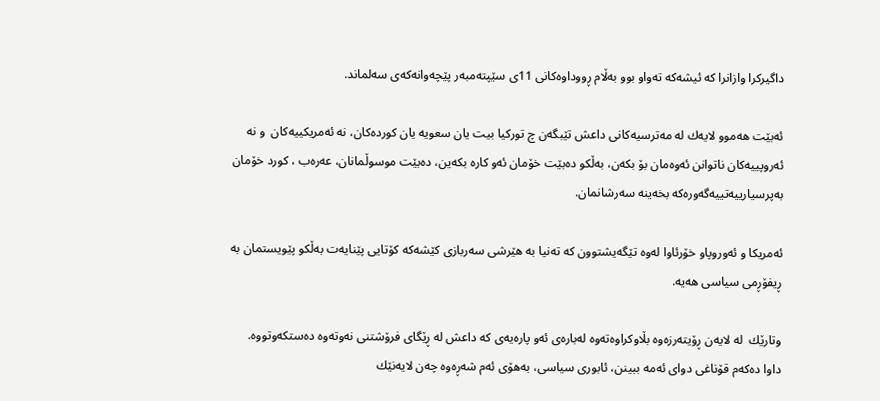داگیركرا وازانرا كه‌ ئیشه‌كه‌ ته‌واو بوو به‌ڵام ڕووداوه‌كانی 11ی سێپته‌مبه‌ر پێچه‌وانه‌كه‌ی سه‌لماند.

ئه‌بێت هه‌موو لایه‌ك له‌ مه‌ترسیه‌كانی داعش تێبگه‌ن چ توركیا بیت یان سعویه‌ یان كورده‌كان، نه‌ ئه‌مریكییه‌كان  و نه‌ ئه‌روپییه‌كان ناتوانن ئه‌وه‌مان بۆ بكه‌ن، به‌ڵكو ده‌بێت خۆمان ئه‌و كاره‌ بكه‌ین، ده‌بێت موسوڵمانان، عه‌ره‌ب ، كورد خۆمان به‌پرسیارییه‌تییه‌گه‌وره‌كه‌ بخه‌ینه‌ سه‌رشانمان.

ئه‌مریكا و ئه‌وروپاو خۆرئاوا له‌وه‌ تێگه‌یشتوون كه‌ ته‌نیا به‌ هێرشی سه‌ربازی كێشه‌كه‌ كۆتایی پێنایه‌ت به‌ڵكو پێویستمان به‌ ڕیفۆڕمی سیاسی هه‌یه‌.

وتارێك  له‌ لایه‌ن ڕۆیته‌رزه‌وه‌ بڵاوكراوه‌ته‌وه‌ له‌باره‌ی ئه‌و پاره‌یه‌ی كه‌ داعش له‌ ڕێگای فرۆشتنی نه‌وته‌وه‌ ده‌ستكه‌وتووه‌.
داوا ده‌كه‌م قۆناغی دوای ئه‌مه‌ ببینن، ئابوری سیاسی، به‌هۆی ئه‌م شه‌ڕه‌وه‌ چه‌ن لایه‌نێك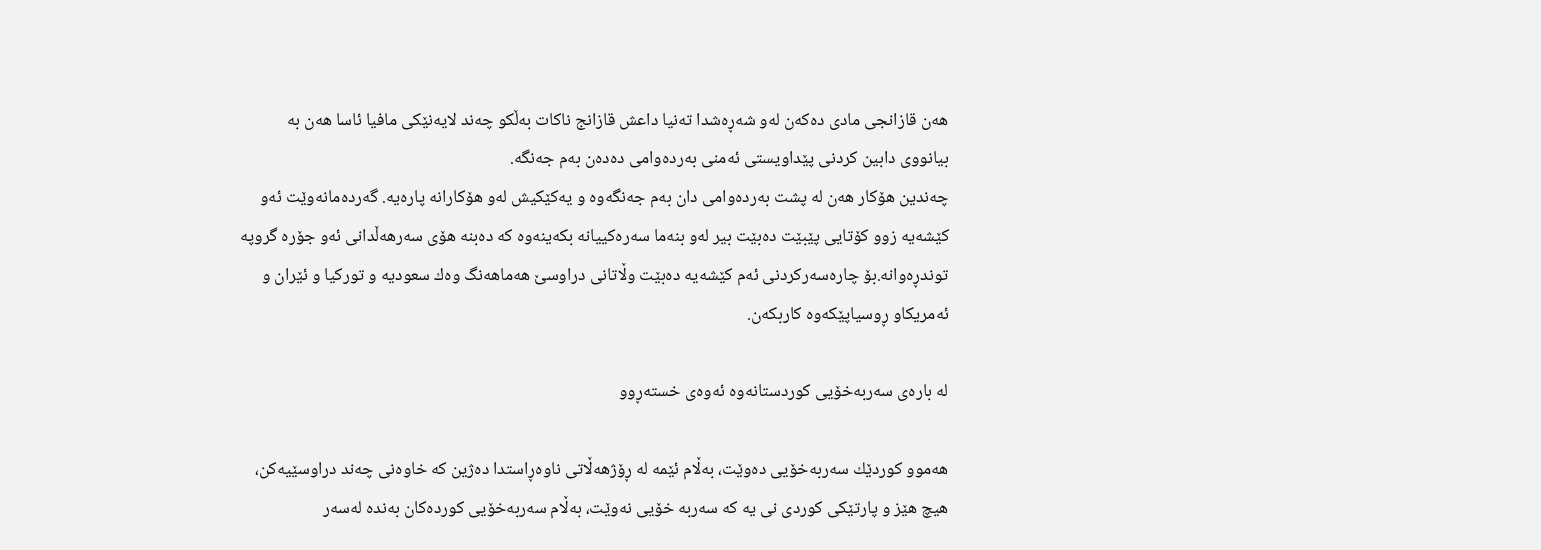هه‌ن قازانجی مادی ده‌كه‌ن له‌و شه‌ڕه‌شدا ته‌نیا داعش قازانج ناكات به‌ڵكو چه‌ند لایه‌نێكی مافیا ئاسا هه‌ن به‌ بیانووی دابین كردنی پێداویستی ئه‌منی به‌رده‌وامی ده‌ده‌ن به‌م جه‌نگه‌.
چه‌ندین هۆكار هه‌ن له‌ پشت به‌رده‌وامی دان به‌م جه‌نگه‌وه‌ و یه‌كێكیش له‌و هۆكارانه‌ پاره‌یه‌. گه‌رده‌مانه‌وێت ئه‌و كێشه‌یه‌ زوو كۆتایی پێبێت ده‌بێت بیر له‌و بنه‌ما سه‌ره‌كییانه‌ بكه‌ینه‌وه‌ كه‌ ده‌بنه‌ هۆی سه‌رهه‌ڵدانی ئه‌و جۆره‌ گروپه‌ توندڕه‌وانه‌.بۆ چاره‌سه‌ركردنی ئه‌م كێشه‌یه‌ ده‌بێت وڵاتانی دراوسێ هه‌ماهه‌نگ وه‌ك سعودیه‌ و توركیا و ئێران و ئه‌مریكاو ڕوسیاپێكه‌وه‌ كاربكه‌ن.

له‌ باره‌ی سه‌ربه‌خۆیی كوردستانه‌وه‌ ئه‌وه‌ی خسته‌ڕوو

هه‌موو كوردێك سه‌ربه‌خۆیی ده‌وێت، به‌ڵام ئێمه‌ له‌ ڕۆژهه‌ڵاتی ناوه‌ڕاستدا ده‌ژین كه‌ خاوه‌نی چه‌ند دراوسێیه‌كن، هیچ هێز و پارتێكی كوردی نی یه‌ كه‌ سه‌ربه‌ خۆیی نه‌وێت، به‌ڵام سه‌ربه‌خۆیی كورده‌كان به‌نده‌ له‌سه‌ر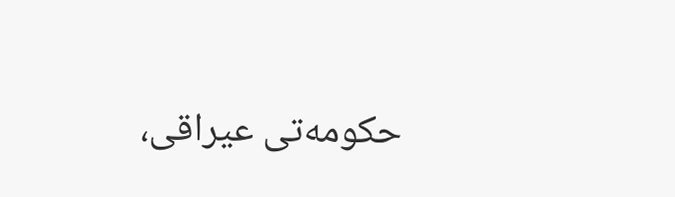حكومه‌تی عیراقی،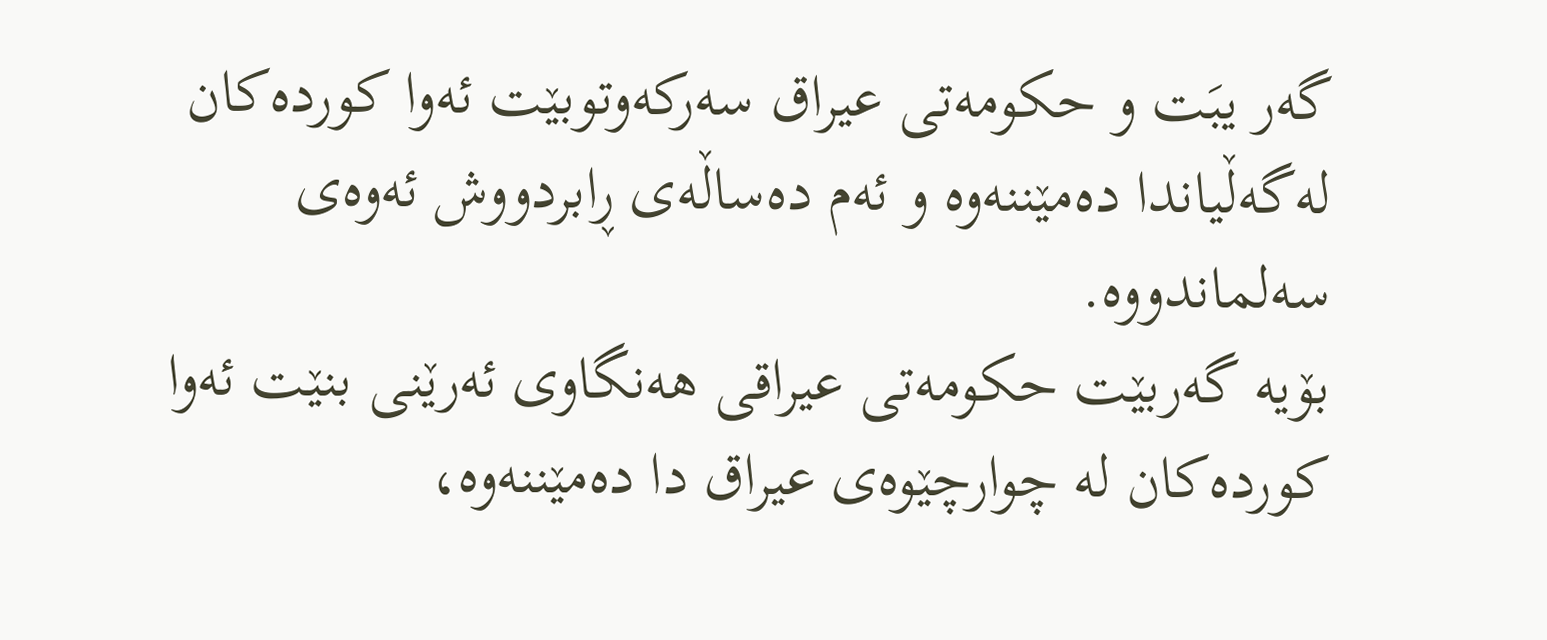گه‌ر یبَت و حكومه‌تی عیراق سه‌ركه‌وتوبێت ئه‌وا كورده‌كان له‌گه‌ڵیاندا ده‌مێننه‌وه‌ و ئه‌م ده‌ساڵه‌ی ڕابردووش ئه‌وه‌ی سه‌لماندووه‌.
بۆیه‌ گه‌ربێت حكومه‌تی عیراقی هه‌نگاوی ئه‌رێنی بنێت ئه‌وا كورده‌كان له‌ چوارچێوه‌ی عیراق دا ده‌مێننه‌وه‌،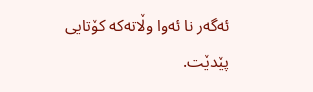ئه‌گه‌ر نا ئه‌وا وڵاته‌كه‌ كۆتایی پێدێت.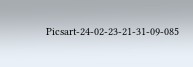Picsart-24-02-23-21-31-09-085